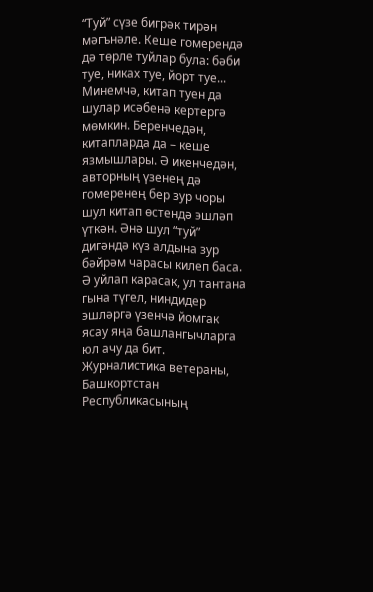“Туй” сүзе бигрәк тирән мәгънәле. Кеше гомерендә дә төрле туйлар була: бәби туе, никах туе, йорт туе... Минемчә, китап туен да шулар исәбенә кертергә мөмкин. Беренчедән, китапларда да – кеше язмышлары. Ә икенчедән, авторның үзенең дә гомеренең бер зур чоры шул китап өстендә эшләп үткән. Әнә шул “туй” дигәндә күз алдына зур бәйрәм чарасы килеп баса. Ә уйлап карасак, ул тантана гына түгел, ниндидер эшләргә үзенчә йомгак ясау яңа башлангычларга юл ачу да бит.
Журналистика ветераны, Башкортстан Республикасының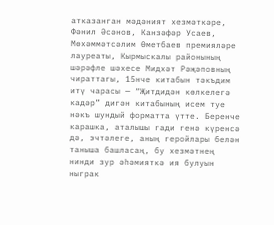атказанган мәдәният хезмәткәре, Фәнил Әсәнов, Канзәфәр Усаев, Мөхәммәтсәлим Өметбаев премияләре лауреаты, Кырмыскалы районының шәрәфле шәхесе Мидхәт Рәҗәповның чираттагы, 15нче китабын тәкъдим итү чарасы — “Җитдидән көлкелегә кадәр” дигән китабының исем туе нәкъ шундый форматта үтте. Беренче карашка, аталышы гади генә күренсә дә, эчтәлеге, аның геройлары белән таныша башласаң, бу хезмәтнең нинди зур әһәмияткә ия булуын ныграк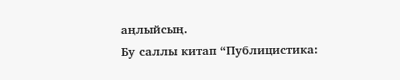аңлыйсың.
Бу саллы китап “Публицистика: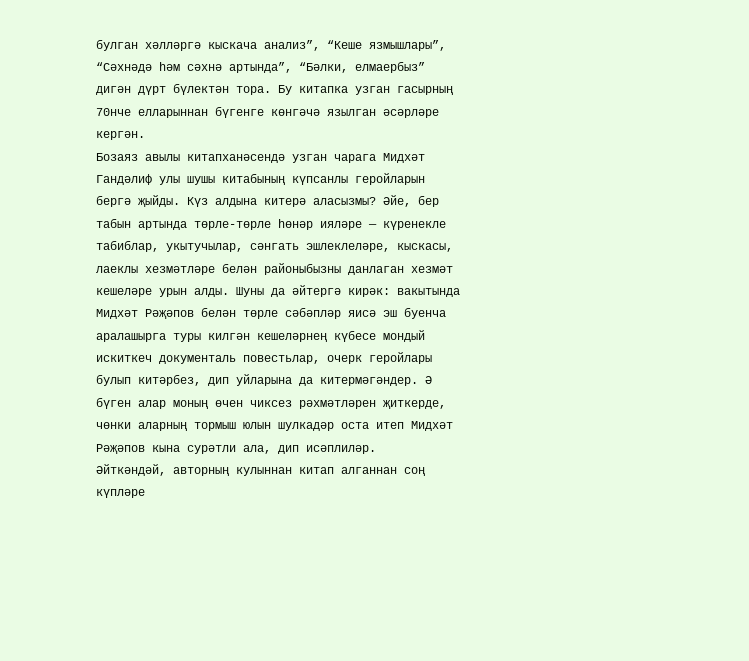булган хәлләргә кыскача анализ”, “Кеше язмышлары”, “Сәхнәдә һәм сәхнә артында”, “Бәлки, елмаербыз” дигән дүрт бүлектән тора. Бу китапка узган гасырның 70нче елларыннан бүгенге көнгәчә язылган әсәрләре кергән.
Бозаяз авылы китапханәсендә узган чарага Мидхәт Гандәлиф улы шушы китабының күпсанлы геройларын бергә җыйды. Күз алдына китерә аласызмы? Әйе, бер табын артында төрле-төрле һөнәр ияләре — күренекле табиблар, укытучылар, сәнгать эшлеклеләре, кыскасы, лаеклы хезмәтләре белән районыбызны данлаган хезмәт кешеләре урын алды. Шуны да әйтергә кирәк: вакытында Мидхәт Рәҗәпов белән төрле сәбәпләр яисә эш буенча аралашырга туры килгән кешеләрнең күбесе мондый искиткеч документаль повестьлар, очерк геройлары булып китәрбез, дип уйларына да китермәгәндер. Ә бүген алар моның өчен чиксез рәхмәтләрен җиткерде, чөнки аларның тормыш юлын шулкадәр оста итеп Мидхәт Рәҗәпов кына сурәтли ала, дип исәплиләр.
Әйткәндәй, авторның кулыннан китап алганнан соң күпләре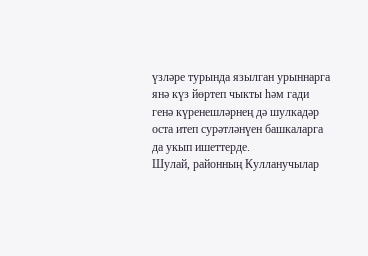үзләре турында язылган урыннарга янә күз йөртеп чыкты һәм гади генә күренешләрнең дә шулкадәр оста итеп сурәтләнүен башкаларга да укып ишеттерде.
Шулай, районның Кулланучылар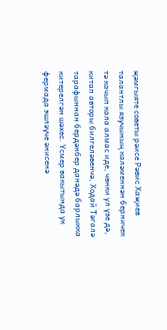җәмгыяте советы рәисе Рәвис Хаҗиев талантлы язучының каләменнән берничек тә качып кала алмас иде, чөнки ул үзе дә, китап авторы билгеләвенчә, Ходай Тәгалә тарафыннан бердәнбер данәдә барлыкка китерелгән шәхес. Үсмер вакытында ук фермада эшләүче әнисенә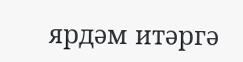ярдәм итәргә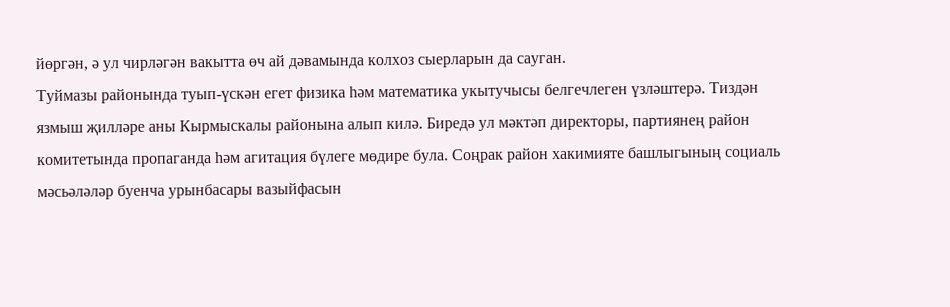йөргән, ә ул чирләгән вакытта өч ай дәвамында колхоз сыерларын да сауган.
Туймазы районында туып-үскән егет физика һәм математика укытучысы белгечлеген үзләштерә. Тиздән язмыш җилләре аны Кырмыскалы районына алып килә. Биредә ул мәктәп директоры, партиянең район комитетында пропаганда һәм агитация бүлеге мөдире була. Соңрак район хакимияте башлыгының социаль мәсьәләләр буенча урынбасары вазыйфасын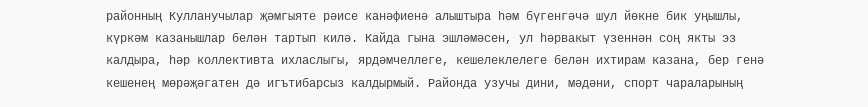районның Кулланучылар җәмгыяте рәисе канәфиенә алыштыра һәм бүгенгәчә шул йөкне бик уңышлы, күркәм казанышлар белән тартып килә. Кайда гына эшләмәсен, ул һәрвакыт үзеннән соң якты эз калдыра, һәр коллективта ихласлыгы, ярдәмчеллеге, кешелеклелеге белән ихтирам казана, бер генә кешенең мөрәҗәгатен дә игътибарсыз калдырмый. Районда узучы дини, мәдәни, спорт чараларының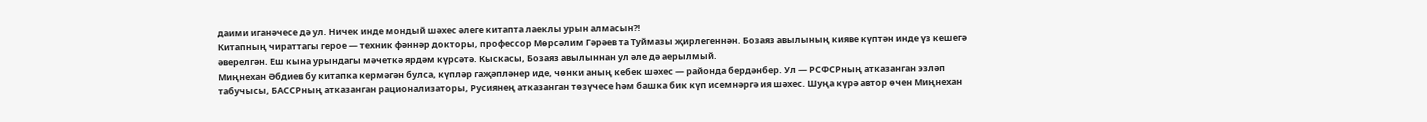даими иганәчесе дә ул. Ничек инде мондый шәхес әлеге китапта лаеклы урын алмасын?!
Китапның чираттагы герое — техник фәннәр докторы, профессор Мөрсәлим Гәрәев та Туймазы җирлегеннән. Бозаяз авылының кияве күптән инде үз кешегә әверелгән. Еш кына урындагы мәчеткә ярдәм күрсәтә. Кыскасы, Бозаяз авылыннан ул әле дә аерылмый.
Миңнехан Әбдиев бу китапка кермәгән булса, күпләр гаҗәпләнер иде, чөнки аның кебек шәхес — районда бердәнбер. Ул — РСФСРның атказанган эзләп табучысы, БАССРның атказанган рационализаторы, Русиянең атказанган төзүчесе һәм башка бик күп исемнәргә ия шәхес. Шуңа күрә автор өчен Миңнехан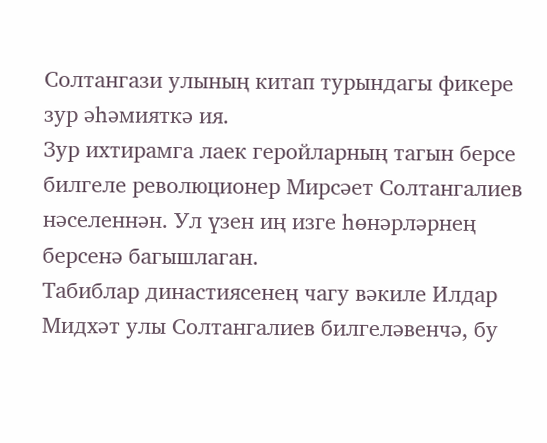Солтангази улының китап турындагы фикере зур әһәмияткә ия.
Зур ихтирамга лаек геройларның тагын берсе билгеле революционер Мирсәет Солтангалиев нәселеннән. Ул үзен иң изге һөнәрләрнең берсенә багышлаган.
Табиблар династиясенең чагу вәкиле Илдар Мидхәт улы Солтангалиев билгеләвенчә, бу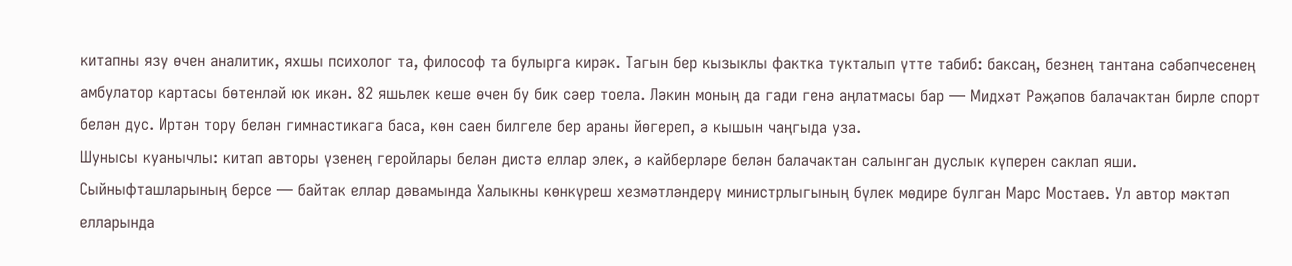китапны язу өчен аналитик, яхшы психолог та, философ та булырга кирәк. Тагын бер кызыклы фактка тукталып үтте табиб: баксаң, безнең тантана сәбәпчесенең амбулатор картасы бөтенләй юк икән. 82 яшьлек кеше өчен бу бик сәер тоела. Ләкин моның да гади генә аңлатмасы бар — Мидхәт Рәҗәпов балачактан бирле спорт белән дус. Иртән тору белән гимнастикага баса, көн саен билгеле бер араны йөгереп, ә кышын чаңгыда уза.
Шунысы куанычлы: китап авторы үзенең геройлары белән дистә еллар элек, ә кайберләре белән балачактан салынган дуслык күперен саклап яши. Сыйныфташларының берсе — байтак еллар дәвамында Халыкны көнкүреш хезмәтләндерү министрлыгының бүлек мөдире булган Марс Мостаев. Ул автор мәктәп елларында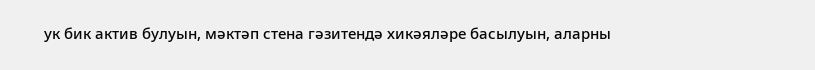ук бик актив булуын, мәктәп стена гәзитендә хикәяләре басылуын, аларны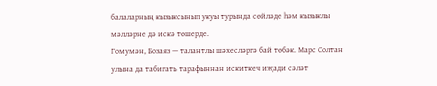балаларның кызыксынып укуы турында сөйләде һәм кызыклы мәлләрне дә искә төшерде.
Гомумән, Бозаяз — талантлы шәхесләргә бай төбәк. Марс Солтан улына да табигать тарафыннан искиткеч иҗади сәләт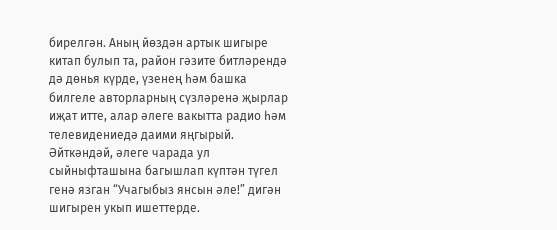бирелгән. Аның йөздән артык шигыре китап булып та, район гәзите битләрендә дә дөнья күрде, үзенең һәм башка билгеле авторларның сүзләренә җырлар иҗат итте, алар әлеге вакытта радио һәм телевидениедә даими яңгырый. Әйткәндәй, әлеге чарада ул сыйныфташына багышлап күптән түгел генә язган “Учагыбыз янсын әле!” дигән шигырен укып ишеттерде.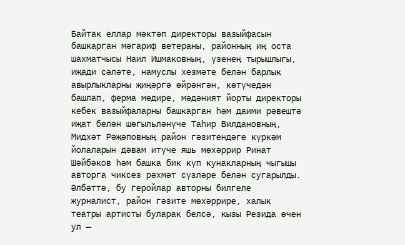Байтак еллар мәктәп директоры вазыйфасын башкарган мәгариф ветераны, районның иң оста шахматчысы Наил Ишмаковның, үзенең тырышлыгы, иҗади сәләте, намуслы хезмәте белән барлык авырлыкларны җиңәргә өйрәнгән, көтүчедән башлап, ферма мөдире, мәдәният йорты директоры кебек вазыйфаларны башкарган һәм даими рәвештә иҗат белән шөгыльләнүче Таһир Вилдановның, Мидхәт Рәҗәповның район гәзитендәге күркәм йолаларын дәвам итүче яшь мөхәррир Ринат Шәйбәков һәм башка бик күп кунакларның чыгышы авторга чиксез рәхмәт сүзләре белән сугарылды.
Әлбәттә, бу геройлар авторны билгеле журналист, район гәзите мөхәррире, халык театры артисты буларак белсә, кызы Резида өчен ул —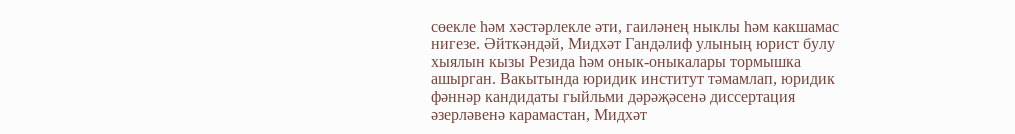сөекле һәм хәстәрлекле әти, гаиләнең ныклы һәм какшамас нигезе. Әйткәндәй, Мидхәт Гандәлиф улының юрист булу хыялын кызы Резида һәм онык-оныкалары тормышка ашырган. Вакытында юридик институт тәмамлап, юридик фәннәр кандидаты гыйльми дәрәҗәсенә диссертация әзерләвенә карамастан, Мидхәт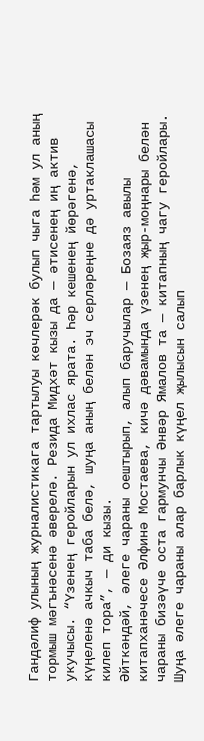Гандәлиф улының журналистикага тартылуы көчлерәк булып чыга һәм ул аның тормыш мәгънәсенә әверелә. Резида Мидхәт кызы да — әтисенең иң актив укучысы. “Үзенең геройларын ул ихлас ярата. Һәр кешенең йөрәгенә, күңеленә ачкыч таба белә, шуңа аның белән эч серләреңне дә уртаклашасы килеп тора”, — ди кызы.
Әйткәндәй, әлеге чараны оештырып, алып баручылар — Бозаяз авылы китапханәчесе Әлфинә Мостаева, кичә дәвамында үзенең җыр-моңнары белән чараны бизәүче оста гармунчы Әнвәр Ямалов та — китапның чагу геройлары. Шуңа әлеге чараны алар барлык күңел җылысын салып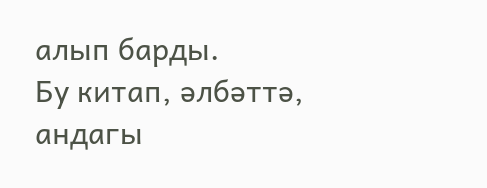алып барды.
Бу китап, әлбәттә, андагы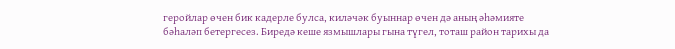геройлар өчен бик кадерле булса, киләчәк буыннар өчен дә аның әһәмияте бәһаләп бетергесез. Биредә кеше язмышлары гына түгел, тоташ район тарихы да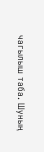чагылыш таба. Шуның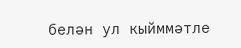белән ул кыйммәтле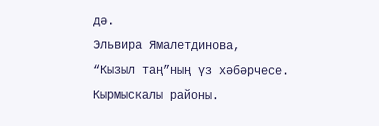дә.
Эльвира Ямалетдинова,
“Кызыл таң”ның үз хәбәрчесе.
Кырмыскалы районы.